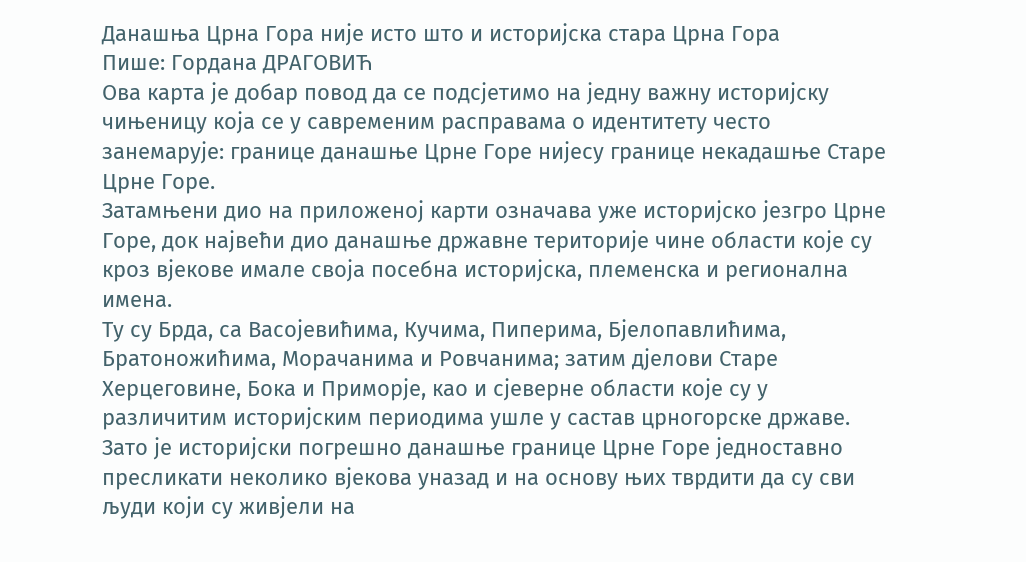Данашња Црна Гора није исто што и историјска стара Црна Гора
Пише: Гордана ДРАГОВИЋ
Ова карта је добар повод да се подсјетимо на једну важну историјску чињеницу која се у савременим расправама о идентитету често занемарује: границе данашње Црне Горе нијесу границе некадашње Старе Црне Горе.
Затамњени дио на приложеној карти означава уже историјско језгро Црне Горе, док највећи дио данашње државне територије чине области које су кроз вјекове имале своја посебна историјска, племенска и регионална имена.
Ту су Брда, са Васојевићима, Кучима, Пиперима, Бјелопавлићима, Братоножићима, Морачанима и Ровчанима; затим дјелови Старе Херцеговине, Бока и Приморје, као и сјеверне области које су у различитим историјским периодима ушле у састав црногорске државе.
Зато је историјски погрешно данашње границе Црне Горе једноставно пресликати неколико вјекова уназад и на основу њих тврдити да су сви људи који су живјели на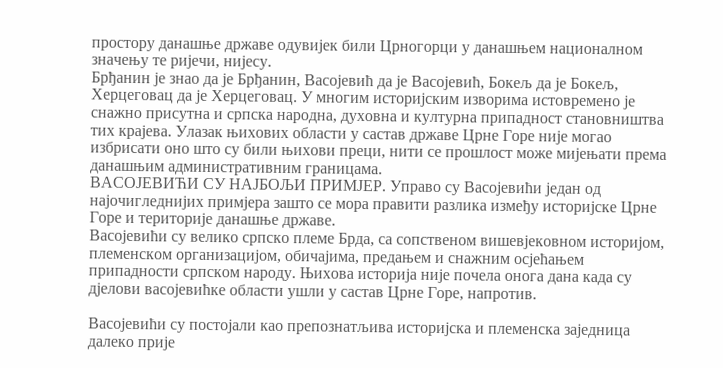простору данашње државе одувијек били Црногорци у данашњем националном значењу те ријечи, нијесу.
Брђанин је знао да је Брђанин, Васојевић да је Васојевић, Бокељ да је Бокељ, Херцеговац да је Херцеговац. У многим историјским изворима истовремено је снажно присутна и српска народна, духовна и културна припадност становништва тих крајева. Улазак њихових области у састав државе Црне Горе није могао избрисати оно што су били њихови преци, нити се прошлост може мијењати према данашњим административним границама.
ВАСОЈЕВИЋИ СУ НАЈБОЉИ ПРИМЈЕР. Управо су Васојевићи један од најочигледнијих примјера зашто се мора правити разлика између историјске Црне Горе и територије данашње државе.
Васојевићи су велико српско племе Брда, са сопственом вишевјековном историјом, племенском организацијом, обичајима, предањем и снажним осјећањем припадности српском народу. Њихова историја није почела онога дана када су дјелови васојевићке области ушли у састав Црне Горе, напротив.

Васојевићи су постојали као препознатљива историјска и племенска заједница далеко прије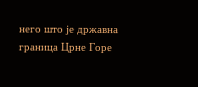него што је државна граница Црне Горе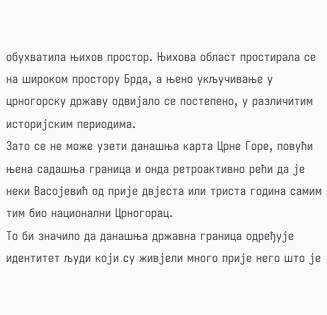обухватила њихов простор. Њихова област простирала се на широком простору Брда, а њено укључивање у црногорску државу одвијало се постепено, у различитим историјским периодима.
Зато се не може узети данашња карта Црне Горе, повући њена садашња граница и онда ретроактивно рећи да је неки Васојевић од прије двјеста или триста година самим тим био национални Црногорац.
То би значило да данашња државна граница одређује идентитет људи који су живјели много прије него што је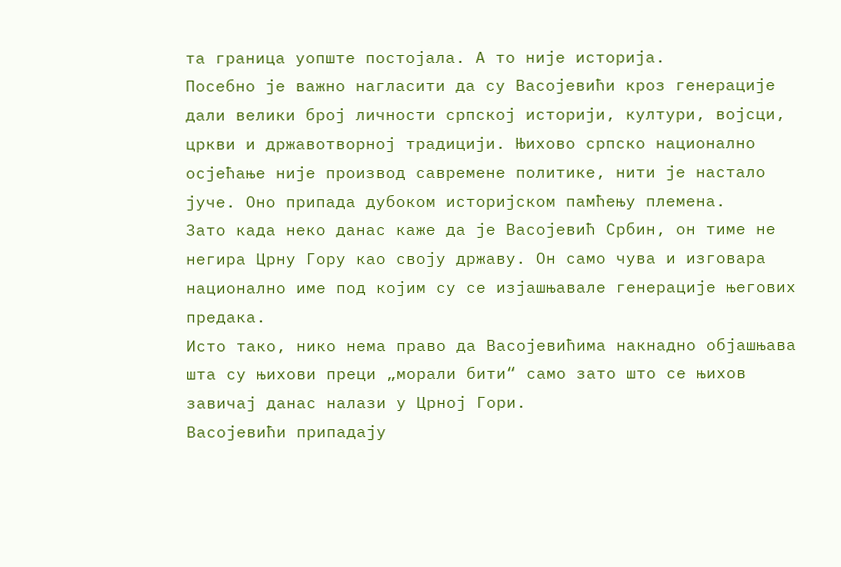та граница уопште постојала. А то није историја.
Посебно је важно нагласити да су Васојевићи кроз генерације дали велики број личности српској историји, култури, војсци, цркви и државотворној традицији. Њихово српско национално осјећање није производ савремене политике, нити је настало јуче. Оно припада дубоком историјском памћењу племена.
Зато када неко данас каже да је Васојевић Србин, он тиме не негира Црну Гору као своју државу. Он само чува и изговара национално име под којим су се изјашњавале генерације његових предака.
Исто тако, нико нема право да Васојевићима накнадно објашњава шта су њихови преци „морали бити“ само зато што се њихов завичај данас налази у Црној Гори.
Васојевићи припадају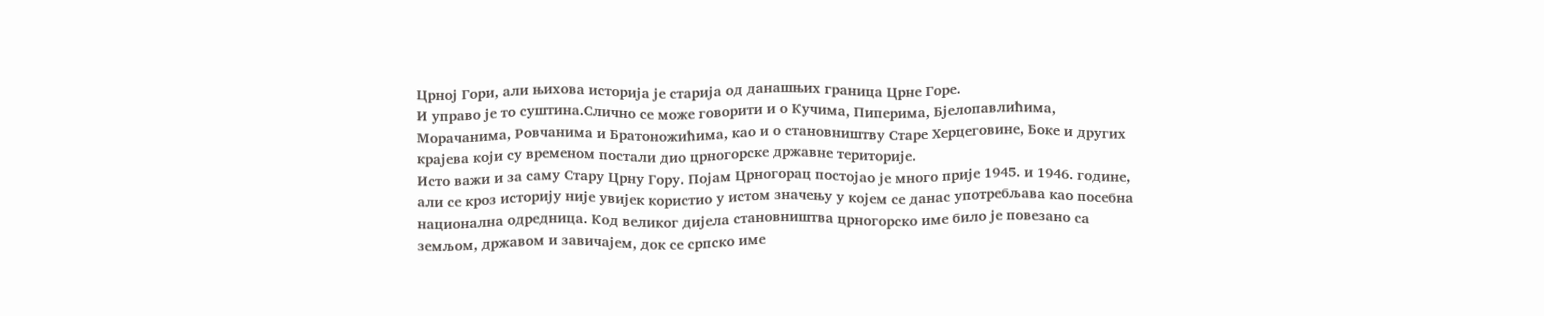Црној Гори, али њихова историја је старија од данашњих граница Црне Горе.
И управо је то суштина.Слично се може говорити и о Кучима, Пиперима, Бјелопавлићима, Морачанима, Ровчанима и Братоножићима, као и о становништву Старе Херцеговине, Боке и других крајева који су временом постали дио црногорске државне територије.
Исто важи и за саму Стару Црну Гору. Појам Црногорац постојао је много прије 1945. и 1946. године, али се кроз историју није увијек користио у истом значењу у којем се данас употребљава као посебна национална одредница. Код великог дијела становништва црногорско име било је повезано са земљом, државом и завичајем, док се српско име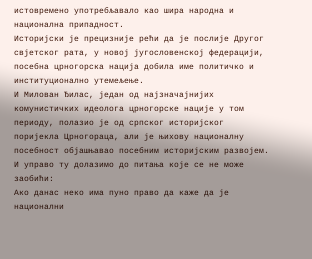истовремено употребљавало као шира народна и национална припадност.
Историјски је прецизније рећи да је послије Другог свјетског рата, у новој југословенској федерацији, посебна црногорска нација добила име политичко и институционално утемељење.
И Милован Ђилас, један од најзначајнијих комунистичких идеолога црногорске нације у том периоду, полазио је од српског историјског поријекла Црногораца, али је њихову националну посебност објашњавао посебним историјским развојем.
И управо ту долазимо до питања које се не може заобићи:
Ако данас неко има пуно право да каже да је национални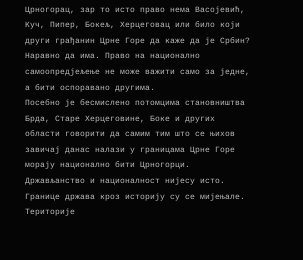Црногорац, зар то исто право нема Васојевић, Куч, Пипер, Бокељ, Херцеговац или било који други грађанин Црне Горе да каже да је Србин?
Наравно да има. Право на национално самоопредјељење не може важити само за једне, а бити оспоравано другима.
Посебно је бесмислено потомцима становништва Брда, Старе Херцеговине, Боке и других области говорити да самим тим што се њихов завичај данас налази у границама Црне Горе морају национално бити Црногорци.
Држављанство и националност нијесу исто. Границе држава кроз историју су се мијењале. Територије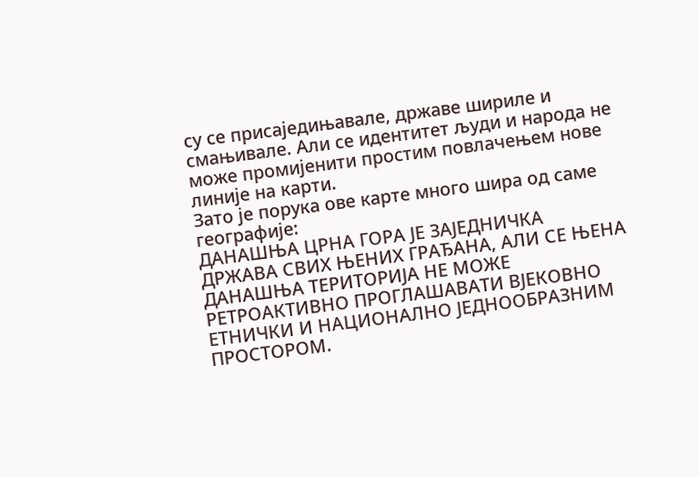су се присаједињавале, државе шириле и смањивале. Али се идентитет људи и народа не може промијенити простим повлачењем нове линије на карти.
Зато је порука ове карте много шира од саме географије:
ДАНАШЊА ЦРНА ГОРА ЈЕ ЗАЈЕДНИЧКА ДРЖАВА СВИХ ЊЕНИХ ГРАЂАНА, АЛИ СЕ ЊЕНА ДАНАШЊА ТЕРИТОРИЈА НЕ МОЖЕ РЕТРОАКТИВНО ПРОГЛАШАВАТИ ВЈЕКОВНО ЕТНИЧКИ И НАЦИОНАЛНО ЈЕДНООБРАЗНИМ ПРОСТОРОМ.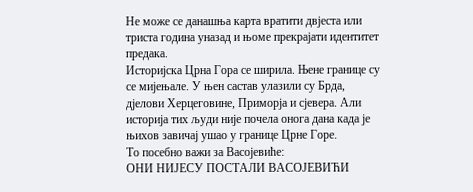Не може се данашња карта вратити двјеста или триста година уназад и њоме прекрајати идентитет предака.
Историјска Црна Гора се ширила. Њене границе су се мијењале. У њен састав улазили су Брда, дјелови Херцеговине, Приморја и сјевера. Али историја тих људи није почела онога дана када је њихов завичај ушао у границе Црне Горе.
То посебно важи за Васојевиће:
ОНИ НИЈЕСУ ПОСТАЛИ ВАСОЈЕВИЋИ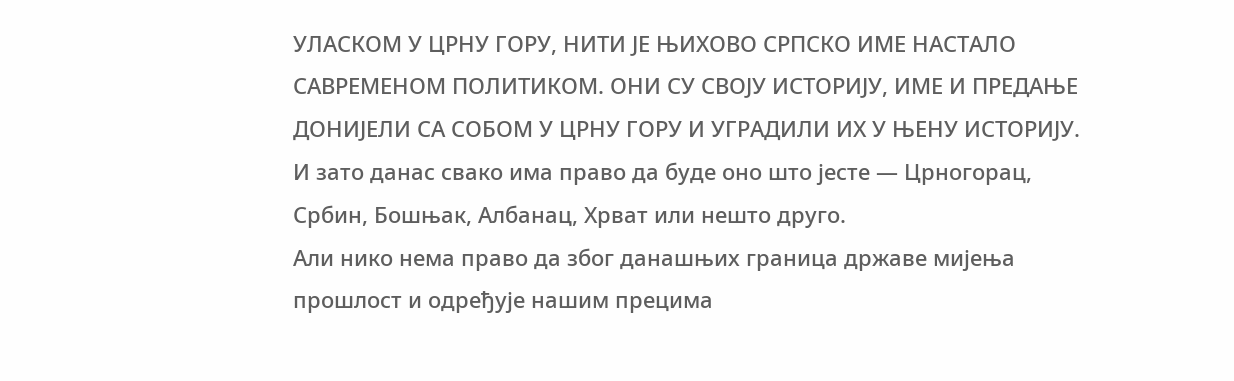УЛАСКОМ У ЦРНУ ГОРУ, НИТИ ЈЕ ЊИХОВО СРПСКО ИМЕ НАСТАЛО САВРЕМЕНОМ ПОЛИТИКОМ. ОНИ СУ СВОЈУ ИСТОРИЈУ, ИМЕ И ПРЕДАЊЕ ДОНИЈЕЛИ СА СОБОМ У ЦРНУ ГОРУ И УГРАДИЛИ ИХ У ЊЕНУ ИСТОРИЈУ.
И зато данас свако има право да буде оно што јесте — Црногорац, Србин, Бошњак, Албанац, Хрват или нешто друго.
Али нико нема право да због данашњих граница државе мијења прошлост и одређује нашим прецима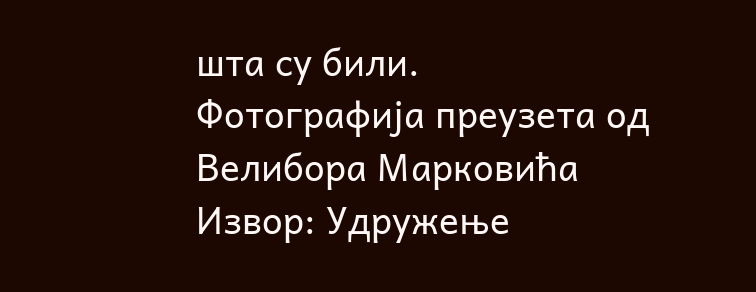шта су били.
Фотографија преузета од Велибора Марковића
Извор: Удружење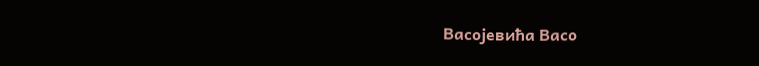Васојевића Васо